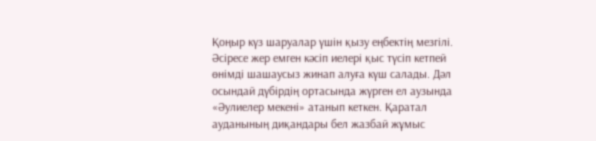Қоңыр күз шаруалар үшін қызу еңбектің мезгілі. Әсіресе жер емген кәсіп иелері қыс түсіп кетпей өнімді шашаусыз жинап алуға күш салады. Дәл осындай дүбірдің ортасында жүрген ел аузында «Әулиелер мекені» атанып кеткен. Қаратал ауданының диқандары бел жазбай жұмыс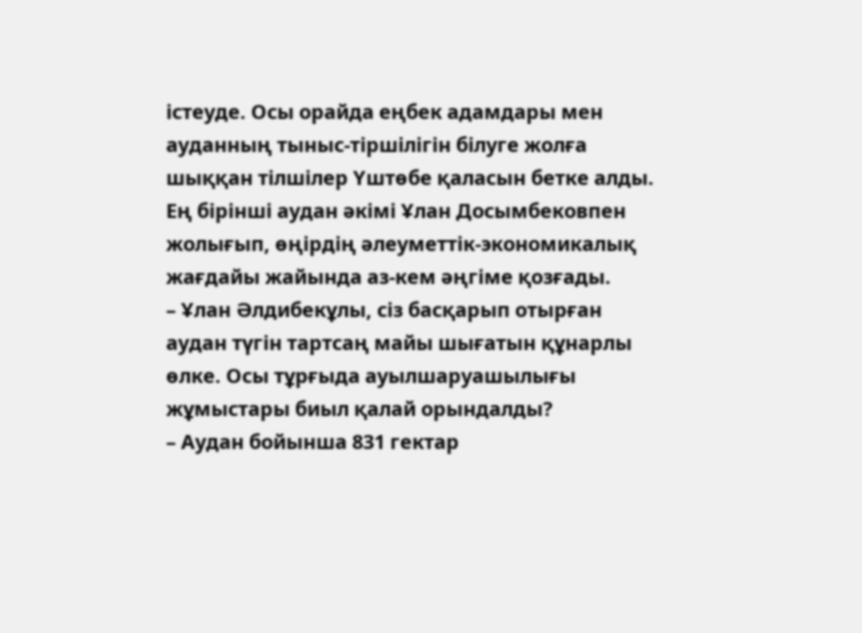істеуде. Осы орайда еңбек адамдары мен ауданның тыныс-тіршілігін білуге жолға шыққан тілшілер Үштөбе қаласын бетке алды. Ең бірінші аудан әкімі Ұлан Досымбековпен жолығып, өңірдің әлеуметтік-экономикалық жағдайы жайында аз-кем әңгіме қозғады.
– Ұлан Әлдибекұлы, сіз басқарып отырған аудан түгін тартсаң майы шығатын құнарлы өлке. Осы тұрғыда ауылшаруашылығы жұмыстары биыл қалай орындалды?
– Аудан бойынша 831 гектар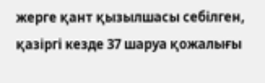жерге қант қызылшасы себілген, қазіргі кезде 37 шаруа қожалығы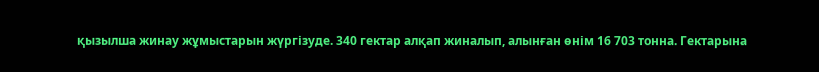қызылша жинау жұмыстарын жүргізуде. 340 гектар алқап жиналып, алынған өнім 16 703 тонна. Гектарына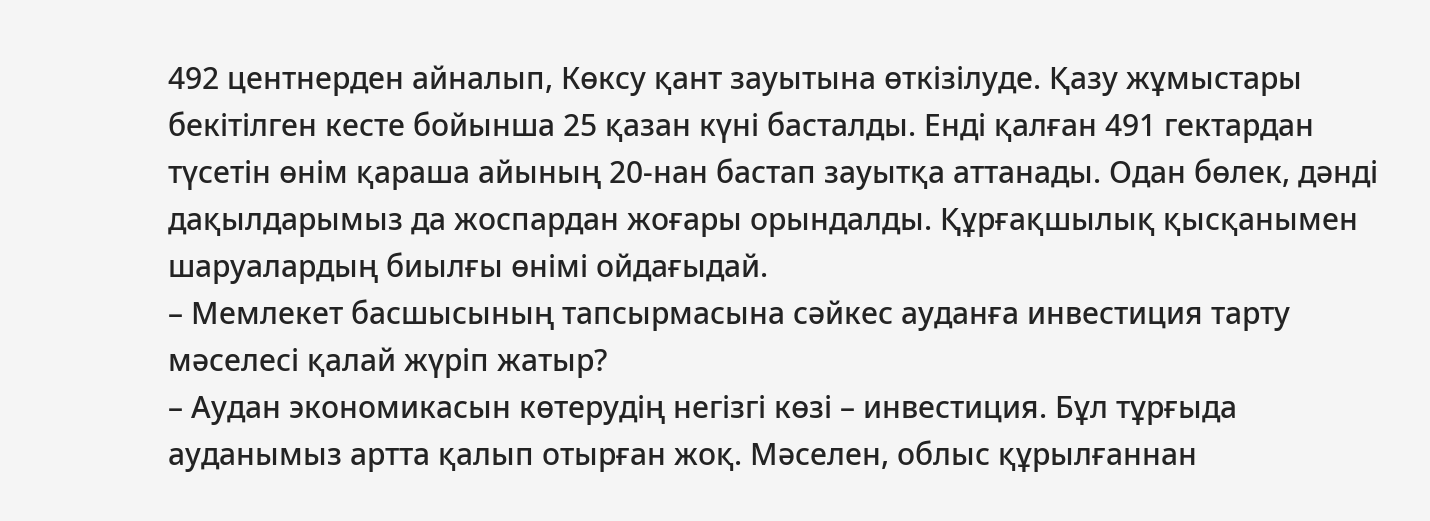492 центнерден айналып, Көксу қант зауытына өткізілуде. Қазу жұмыстары бекітілген кесте бойынша 25 қазан күні басталды. Енді қалған 491 гектардан түсетін өнім қараша айының 20-нан бастап зауытқа аттанады. Одан бөлек, дәнді дақылдарымыз да жоспардан жоғары орындалды. Құрғақшылық қысқанымен шаруалардың биылғы өнімі ойдағыдай.
– Мемлекет басшысының тапсырмасына сәйкес ауданға инвестиция тарту мәселесі қалай жүріп жатыр?
– Аудан экономикасын көтерудің негізгі көзі – инвестиция. Бұл тұрғыда ауданымыз артта қалып отырған жоқ. Мәселен, облыс құрылғаннан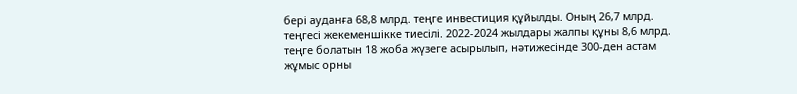бері ауданға 68,8 млрд. теңге инвестиция құйылды. Оның 26,7 млрд. теңгесі жекеменшікке тиесілі. 2022-2024 жылдары жалпы құны 8,6 млрд. теңге болатын 18 жоба жүзеге асырылып, нәтижесінде 300-ден астам жұмыс орны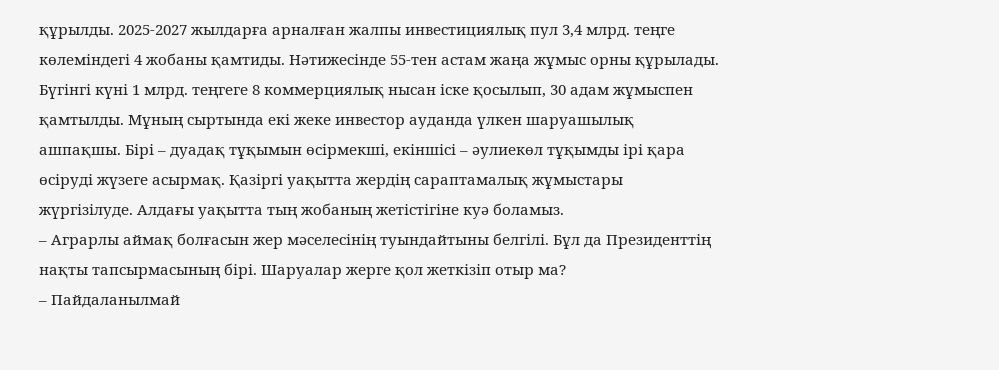құрылды. 2025-2027 жылдарға арналған жалпы инвестициялық пул 3,4 млрд. теңге көлеміндегі 4 жобаны қамтиды. Нәтижесінде 55-тен астам жаңа жұмыс орны құрылады. Бүгінгі күні 1 млрд. теңгеге 8 коммерциялық нысан іске қосылып, 30 адам жұмыспен қамтылды. Мұның сыртында екі жеке инвестор ауданда үлкен шаруашылық ашпақшы. Бірі – дуадақ тұқымын өсірмекші, екіншісі – әулиекөл тұқымды ірі қара өсіруді жүзеге асырмақ. Қазіргі уақытта жердің сараптамалық жұмыстары жүргізілуде. Алдағы уақытта тың жобаның жетістігіне куә боламыз.
– Аграрлы аймақ болғасын жер мәселесінің туындайтыны белгілі. Бұл да Президенттің нақты тапсырмасының бірі. Шаруалар жерге қол жеткізіп отыр ма?
– Пайдаланылмай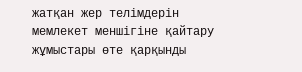жатқан жер телімдерін мемлекет меншігіне қайтару жұмыстары өте қарқынды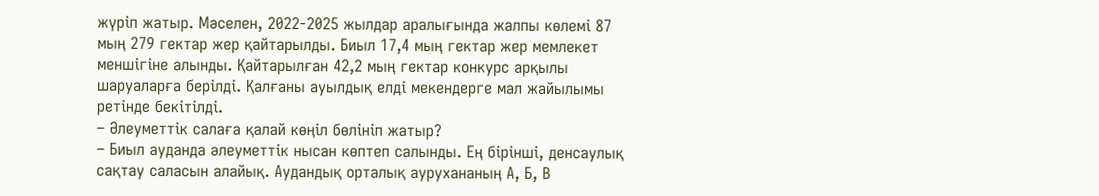жүріп жатыр. Мәселен, 2022-2025 жылдар аралығында жалпы көлемі 87 мың 279 гектар жер қайтарылды. Биыл 17,4 мың гектар жер мемлекет меншігіне алынды. Қайтарылған 42,2 мың гектар конкурс арқылы шаруаларға берілді. Қалғаны ауылдық елді мекендерге мал жайылымы ретінде бекітілді.
– Әлеуметтік салаға қалай көңіл бөлініп жатыр?
– Биыл ауданда әлеуметтік нысан көптеп салынды. Ең бірінші, денсаулық сақтау саласын алайық. Аудандық орталық аурухананың А, Б, В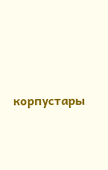корпустары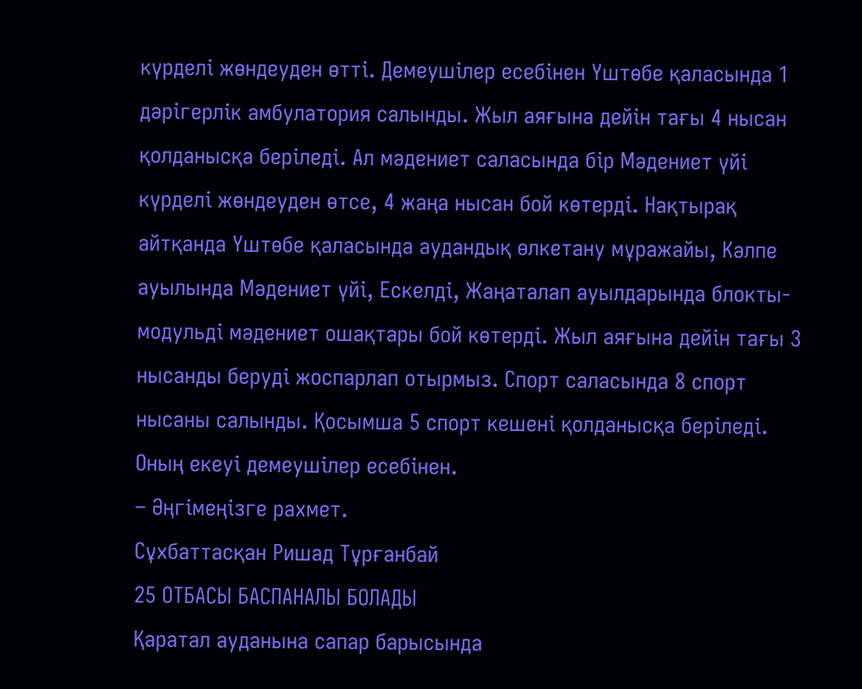күрделі жөндеуден өтті. Демеушілер есебінен Үштөбе қаласында 1 дәрігерлік амбулатория салынды. Жыл аяғына дейін тағы 4 нысан қолданысқа беріледі. Ал мәдениет саласында бір Мәдениет үйі күрделі жөндеуден өтсе, 4 жаңа нысан бой көтерді. Нақтырақ айтқанда Үштөбе қаласында аудандық өлкетану мұражайы, Кәлпе ауылында Мәдениет үйі, Ескелді, Жаңаталап ауылдарында блокты-модульді мәдениет ошақтары бой көтерді. Жыл аяғына дейін тағы 3 нысанды беруді жоспарлап отырмыз. Спорт саласында 8 спорт нысаны салынды. Қосымша 5 спорт кешені қолданысқа беріледі. Оның екеуі демеушілер есебінен.
– Әңгімеңізге рахмет.
Сұхбаттасқан Ришад Тұрғанбай
25 ОТБАСЫ БАСПАНАЛЫ БОЛАДЫ
Қаратал ауданына сапар барысында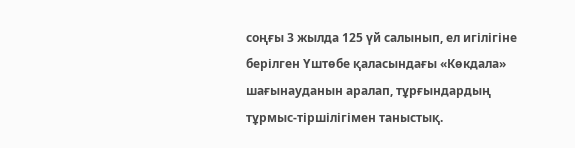соңғы 3 жылда 125 үй салынып, ел игілігіне берілген Үштөбе қаласындағы «Көкдала» шағынауданын аралап, тұрғындардың тұрмыс-тіршілігімен таныстық.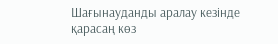Шағынауданды аралау кезінде қарасаң көз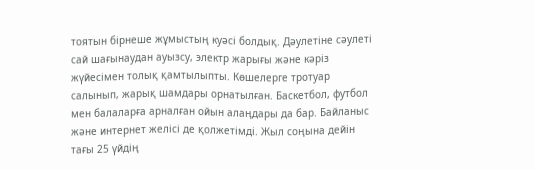тоятын бірнеше жұмыстың куәсі болдық. Дәулетіне сәулеті сай шағынаудан ауызсу, электр жарығы және кәріз жүйесімен толық қамтылыпты. Көшелерге тротуар салынып, жарық шамдары орнатылған. Баскетбол, футбол мен балаларға арналған ойын алаңдары да бар. Байланыс және интернет желісі де қолжетімді. Жыл соңына дейін тағы 25 үйдің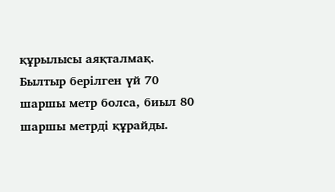құрылысы аяқталмақ. Былтыр берілген үй 70 шаршы метр болса, биыл 80 шаршы метрді құрайды.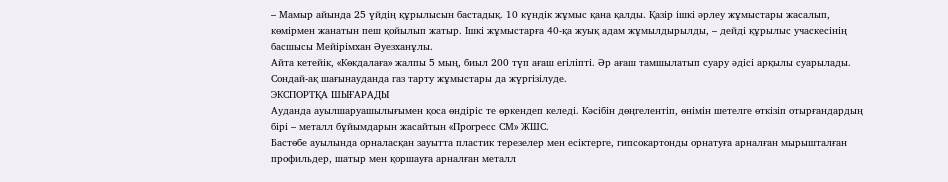– Мамыр айында 25 үйдің құрылысын бастадық. 10 күндік жұмыс қана қалды. Қазір ішкі әрлеу жұмыстары жасалып, көмірмен жанатын пеш қойылып жатыр. Ішкі жұмыстарға 40-қа жуық адам жұмылдырылды, – дейді құрылыс учаскесінің басшысы Мейірімхан Әуезханұлы.
Айта кетейік, «Көкдалаға» жалпы 5 мың, биыл 200 түп ағаш егіліпті. Әр ағаш тамшылатып суару әдісі арқылы суарылады. Сондай-ақ шағынауданда газ тарту жұмыстары да жүргізілуде.
ЭКСПОРТҚА ШЫҒАРАДЫ
Ауданда ауылшаруашылығымен қоса өндіріс те өркендеп келеді. Кәсібін дөңгелентіп, өнімін шетелге өткізіп отырғандардың бірі – металл бұйымдарын жасайтын «Прогресс СМ» ЖШС.
Бастөбе ауылында орналасқан зауытта пластик терезелер мен есіктерге, гипсокартонды орнатуға арналған мырышталған профильдер, шатыр мен қоршауға арналған металл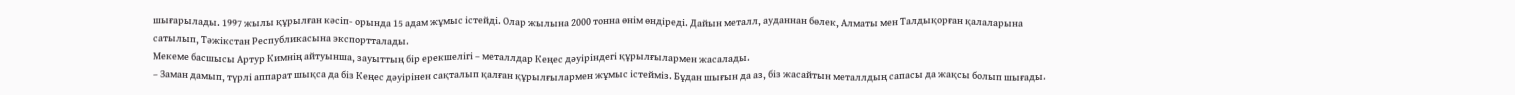шығарылады. 1997 жылы құрылған кәсіп- орында 15 адам жұмыс істейді. Олар жылына 2000 тонна өнім өндіреді. Дайын металл, ауданнан бөлек, Алматы мен Талдықорған қалаларына сатылып, Тәжікстан Республикасына экспортталады.
Мекеме басшысы Артур Кимнің айтуынша, зауыттың бір ерекшелігі – металлдар Кеңес дәуіріндегі құрылғылармен жасалады.
– Заман дамып, түрлі аппарат шықса да біз Кеңес дәуірінен сақталып қалған құрылғылармен жұмыс істейміз. Бұдан шығын да аз, біз жасайтын металлдың сапасы да жақсы болып шығады.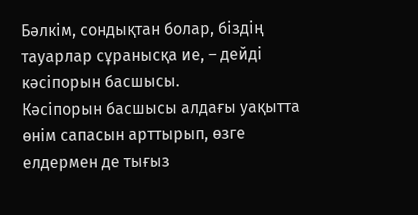Бәлкім, сондықтан болар, біздің тауарлар сұранысқа ие, – дейді кәсіпорын басшысы.
Кәсіпорын басшысы алдағы уақытта өнім сапасын арттырып, өзге елдермен де тығыз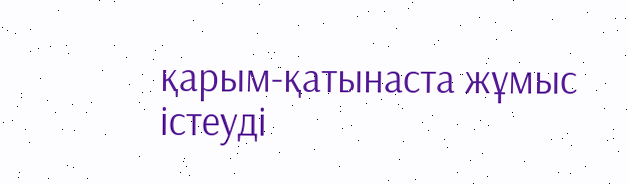қарым-қатынаста жұмыс істеуді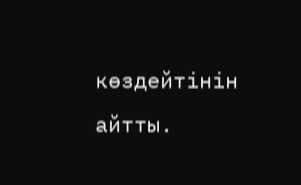көздейтінін айтты.